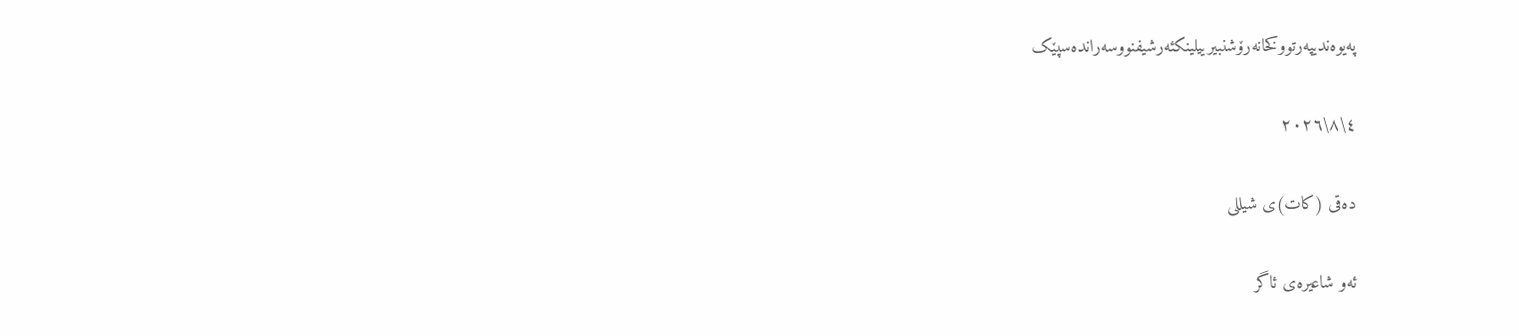په‌یوه‌ندیپه‌رتووکخانه‌رۆشنبیرییلینکئه‌رشیفنووسه‌رانده‌سپێک

٤\٨\٢٠٢٦

دەقی (کات)ی شیللی

ئەو شاعیرەی ئاگر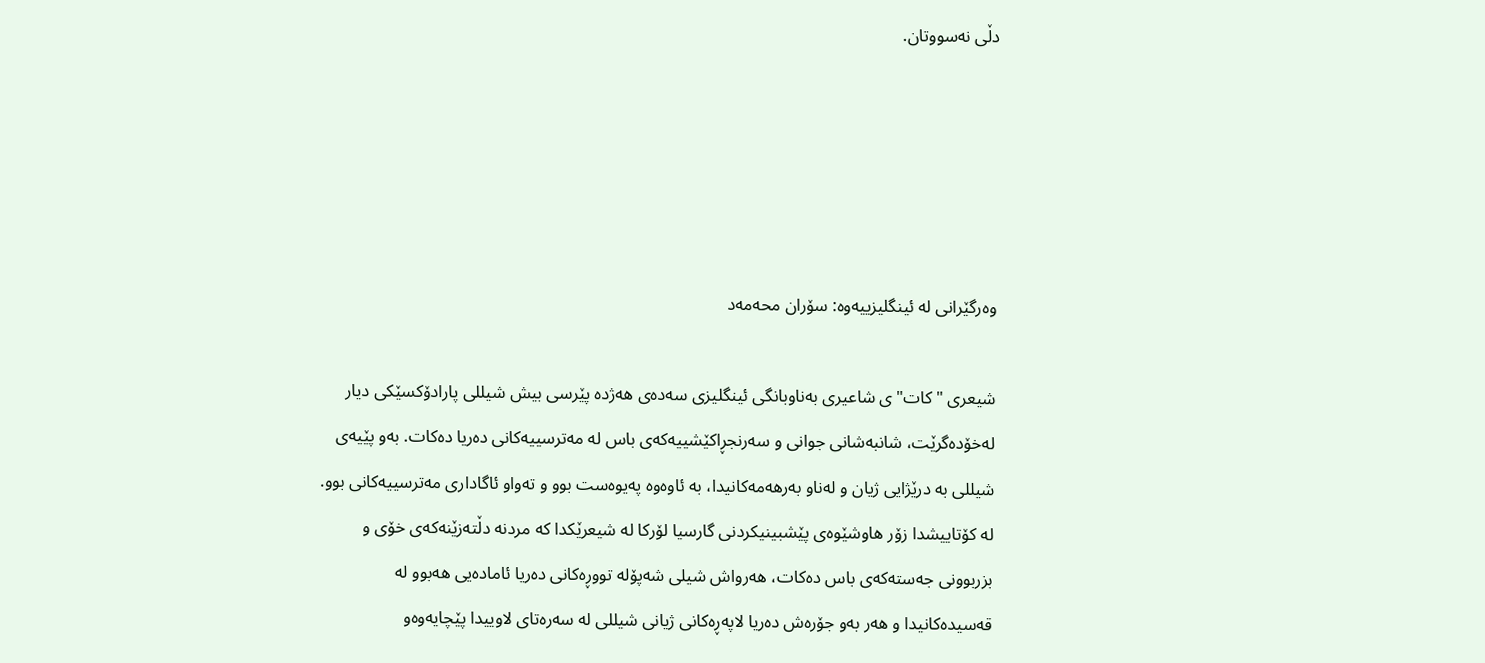دڵی نەسووتان.





وەرگێرانی لە ئینگلیزییەوە: سۆران محەمەد

شیعری "کات"ی شاعیری بەناوبانگی ئینگلیزی سەدەی هەژدە پێرسی بیش شیللی پارادۆکسێکی دیار لەخۆدەگرێت، شانبەشانی جوانی و سەرنجڕاکێشییەکەی باس لە مەترسییەکانی دەریا دەکات. بەو پێیەی شیللی بە درێژایی ژیان و لەناو بەرهەمەکانیدا، بە ئاوەوە پەیوەست بوو و تەواو ئاگاداری مەترسییەکانی بوو. لە کۆتاییشدا زۆر هاوشێوەی پێشبینیکردنی گارسیا لۆرکا لە شیعرێکدا کە مردنە دڵتەزێنەکەی خۆی و بزربوونی جەستەکەی باس دەکات، هەرواش شیلی شەپۆلە تووڕەکانی دەریا ئامادەیی هەبوو لە قەسیدەکانیدا و هەر بەو جۆرەش دەریا لاپەڕەکانی ژیانی شیللی لە سەرەتای لاوییدا پێچایەوەو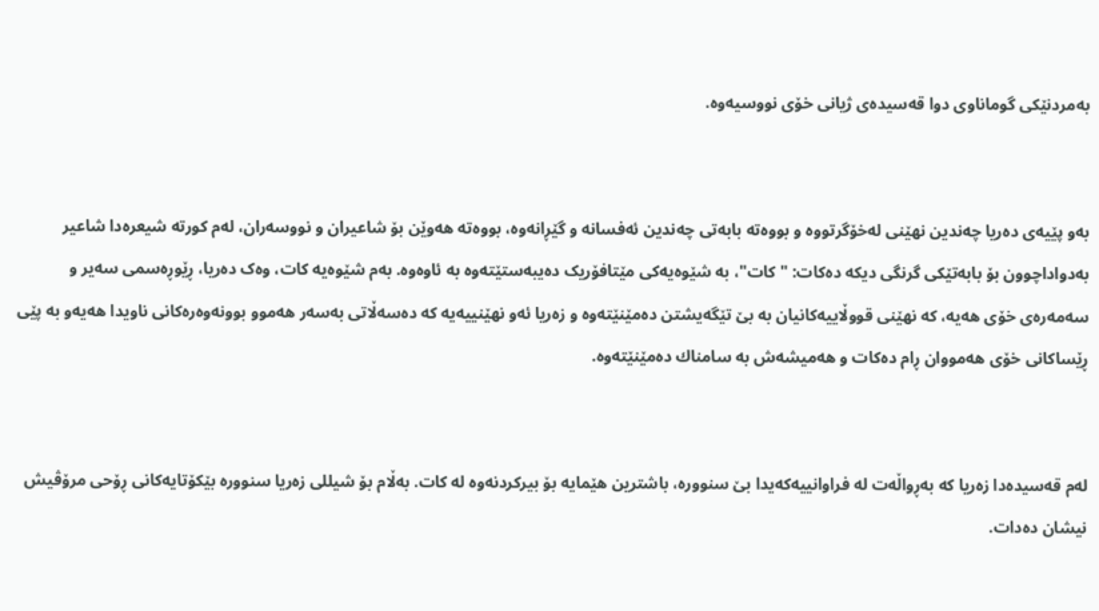بەمردنێکی گوماناوی دوا قەسیدەی ژیانی خۆی نووسیەوە.


بەو پێیەی دەریا چەندین نهێنی لەخۆگرتووە و بووەتە بابەتی چەندین ئەفسانە و گێڕانەوە، بووەتە هەوێن بۆ شاعیران و نووسەران، لەم کورتە شیعرەدا شاعیر بەدواداچوون بۆ بابەتێکی گرنگی دیکە دەکات: "کات"، بە شێوەیەکی مێتافۆریک دەیبەستێتەوە بە ئاوەوە. بەم شێوەیە کات، وەک دەریا، ڕێوڕەسمی سەیر و سەمەرەی خۆی هەیە، کە نهێنی قووڵاییەکانیان بە بێ تێگەیشتن دەمێنێتەوە و زەریا ئەو نهێنییەیە کە دەسەڵاتی بەسەر هەموو بوونەوەرەکانی ناویدا هەیەو بە پێی ڕێساکانی خۆی هەمووان ڕام دەکات و هەمیشەش بە سامناك دەمێنێتەوە.


لەم قەسیدەدا زەریا کە بەڕواڵەت لە فراوانییەکەیدا بێ سنوورە، باشترین هێمایە بۆ بیرکردنەوە لە کات. بەڵام بۆ شیللی زەریا سنوورە بێکۆتایەکانی ڕۆحی مرۆڤیش نیشان دەدات.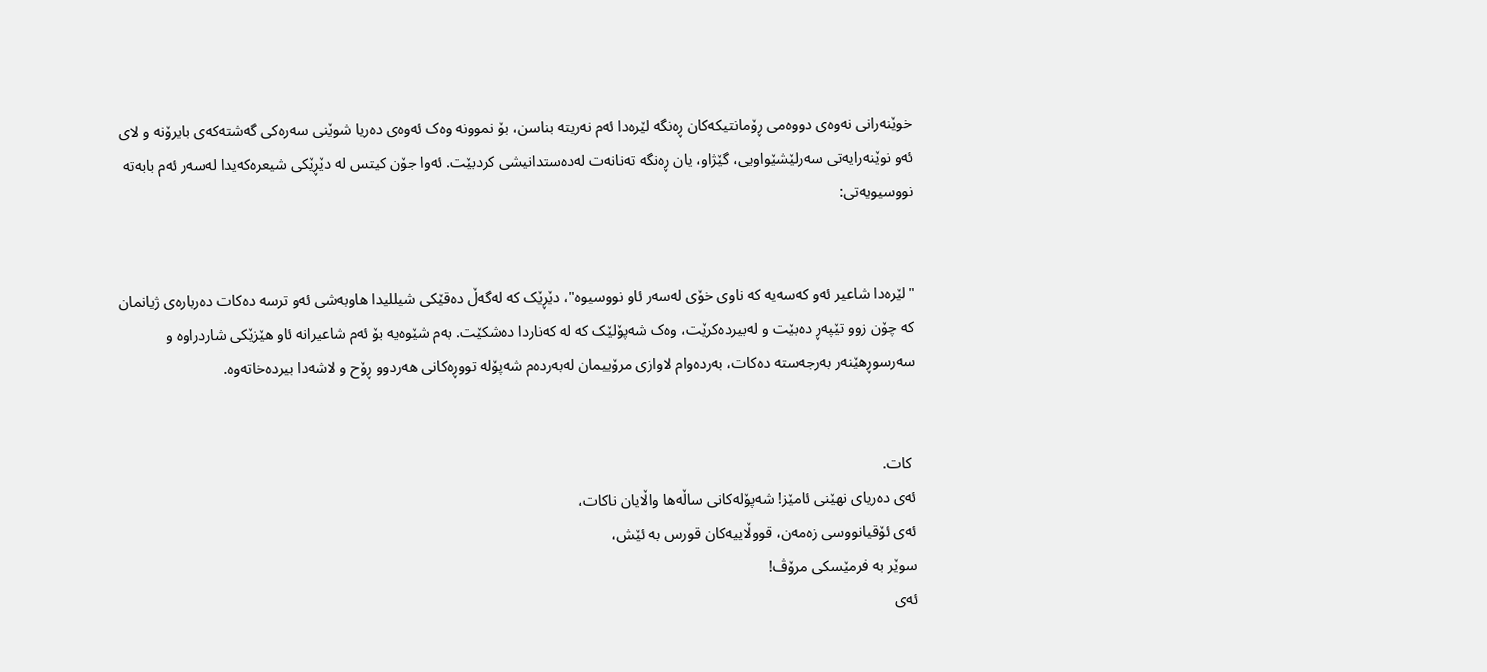خوێنەرانی نەوەی دووەمی ڕۆمانتیکەکان ڕەنگە لێرەدا ئەم نەریتە بناسن، بۆ نموونە وەک ئەوەی دەریا شوێنی سەرەکی گەشتەکەی بایرۆنە و لای ئەو نوێنەرایەتی سەرلێشێواویی، گێژاو، یان ڕەنگە تەنانەت لەدەستدانیشی کردبێت. ئەوا جۆن کیتس لە دێڕێکی شیعرەکەیدا لەسەر ئەم بابەتە نووسیویەتی:


"لێرەدا شاعیر ئەو کەسەیە کە ناوی خۆی لەسەر ئاو نووسیوە"، دێڕێک کە لەگەڵ دەقێکی شیللیدا هاوبەشی ئەو ترسە دەکات دەربارەی ژیانمان کە چۆن زوو تێپەڕ دەبێت و لەبیردەکرێت، وەک شەپۆلێک کە لە کەناردا دەشکێت. بەم شێوەیە بۆ ئەم شاعیرانە ئاو هێزێکی شاردراوە و سەرسوڕهێنەر بەرجەستە دەکات، بەردەوام لاوازی مرۆییمان لەبەردەم شەپۆلە تووڕەکانی هەردوو ڕۆح و لاشەدا بیردەخاتەوە.


 کات.
ئەی دەریای نهێنی ئامێز! شەپۆلەکانی ساڵەها واڵایان ناکات،
ئەی ئۆقیانووسی زەمەن، قووڵاییەکان قورس بە ئێش،
سوێر بە فرمێسکی مرۆڤ!
ئەی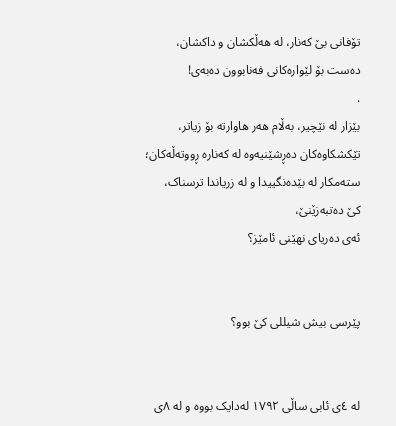تۆفانی بێ کەنار، لە ‌هەڵكشان و داكشان،
دەست بۆ لێوارەکانی فەنابوون دەبەی!
.
بێزار لە نێچیر، بەڵام هەر هاوارتە بۆ زیاتر،
تێكشکاوەکان دەڕشێنیەوە لە کەنارە ڕووتەڵەکان؛
ستەمکار لە بێدەنگییدا و لە زریاندا ترسناک،
کێ دەتبەزێنێ،
ئەی دەریای نهێنی ئامێز؟


پێرسی بیش شیللی کێ بوو؟


لە ٤ی ئابی ساڵی ١٧٩٢ لەدایک بووە و لە ٨ی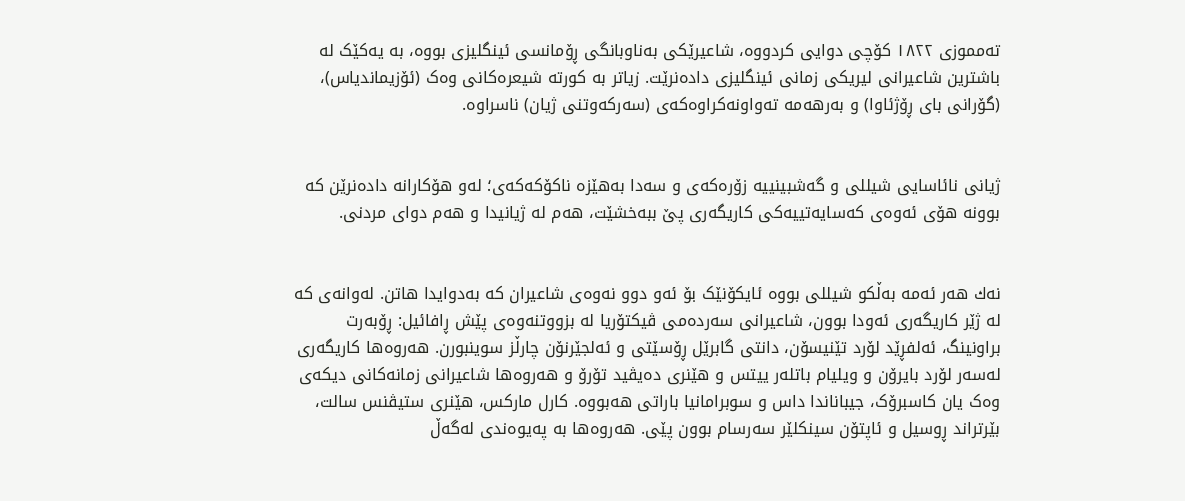تەمموزی ١٨٢٢ کۆچی دوایی کردووە، شاعیرێکی بەناوبانگی ڕۆمانسی ئینگلیزی بووە، بە یەکێک لە باشترین شاعیرانی لیریکی زمانی ئینگلیزی دادەنرێت. زیاتر بە کورتە شیعرەکانی وەک (ئۆزیماندیاس)، (گۆرانی بای ڕۆژئاوا) و بەرهەمە تەواونەکراوەکەی (سەرکەوتنی ژیان) ناسراوە.


ژیانی نائاسایی شیللی و گەشبینییە زۆرەکەی و سەدا بەهێزە ناکۆکەکەی؛ لەو هۆکارانە دادەنرێن کە بوونە هۆی ئەوەی کەسایەتییەکی کاریگەری پێ ببەخشێت، هەم لە ژیانیدا و هەم دوای مردنی.


نەك هەر ئەمە بەڵکو شیللی بووە ئایکۆنێک بۆ ئەو دوو نەوەی شاعیران کە بەدوایدا هاتن. لەوانەی کە لە ژێر کاریگەری ئەودا بوون، شاعیرانی سەردەمی ڤیکتۆریا لە بزووتنەوەی پێش ڕافائیل: ڕۆبەرت براونینگ، ئەلفڕێد لۆرد تێنیسۆن، دانتی گابرێل ڕۆسێتی و ئەلجێرنۆن چارڵز سوینبورن. هەروەها کاریگەری لەسەر لۆرد بایرۆن و ویلیام باتلەر ییتس و هێنری دەیڤید تۆرۆ و هەروەها شاعیرانی زمانەکانی دیکەی وەک یان کاسبرۆک، جیباناندا داس و سوبرامانیا باراتی هەبووە. کارل مارکس، هێنری ستیڤنس سالت، بێرتراند ڕوسیل و ئاپتۆن سینکلێر سەرسام بوون پێی. هەروەها بە پەیوەندی لەگەڵ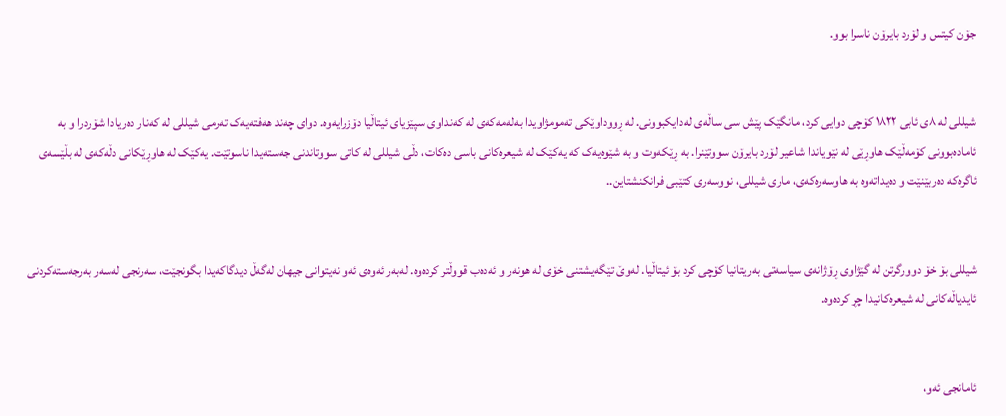جۆن کیتس و لۆرد بایرۆن ناسرا بوو.


شیللی لە ٨ی ئابی ١٨٢٢ کۆچی دوایی کرد، مانگێک پێش سی ساڵەی لەدایکبوونی. لە ڕووداوێكی تەمومژاویدا بەلەمەکەی لە کەنداوی سپێزیای ئیتاڵیا دۆزرایەوە. دوای چەند هەفتەیەک تەرمی شیللی لە کەنار دەریادا شۆردرا و بە ئامادەبوونی کۆمەڵێک هاوڕێی لە نێویاندا شاعیر لۆرد بایرۆن سووتێنرا. بە ڕێکەوت و بە شێوەیەک کە یەکێک لە شیعرەکانی باسی دەکات، دڵی شیللی لە کاتی سووتاندنی جەستەیدا ناسوتێت. یەکێک لە هاوڕێکانی دڵەکەی لە بڵێسەی ئاگرەکە دەربێنێت و دەیداتەوە بە هاوسەرەکەی، ماری شیللی، نووسەری کتێبی فرانکنشتاین..


شیللی بۆ خۆ دوورگرتن لە گێژاوی ڕۆژانەی سیاسەتی بەریتانیا کۆچی کرد بۆ ئیتاڵیا. لەوێ تێگەیشتنی خۆی لە هونەر و ئەدەب قووڵتر کردەوە. لەبەر ئەوەی ئەو نەیتوانی جیهان لەگەڵ دیدگاکەیدا بگونجێت، سەرنجی لەسەر بەرجەستەکردنی ئایدیاڵەکانی لە شیعرەکانیدا چڕ کردەوە.


ئامانجی ئەو،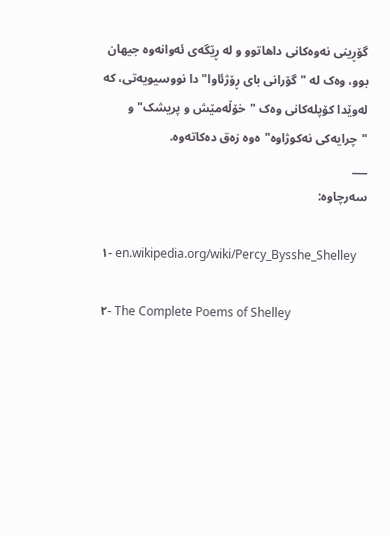گۆڕینی نەوەکانی داهاتوو و لە ڕێگەی ئەوانەوە جیهان بوو، وەک لە "گۆرانی بای ڕۆژئاوا"دا نووسیویەتی، کە لەوێدا کۆپلەکانی وەک "خۆڵەمێش و پریشک" و "چرایەکی نەکوژاوە"ەوە زەق دەکاتەوە.
___
سەرچاوە:

١- en.wikipedia.org/wiki/Percy_Bysshe_Shelley

٢- The Complete Poems of Shelley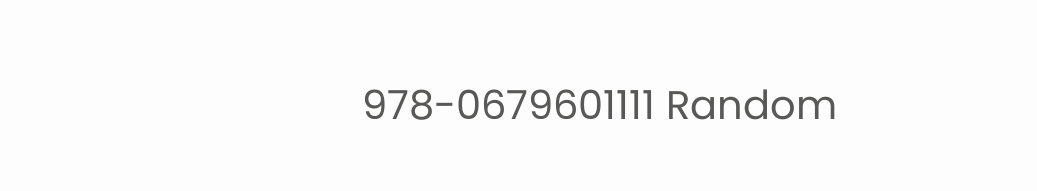978-0679601111 Random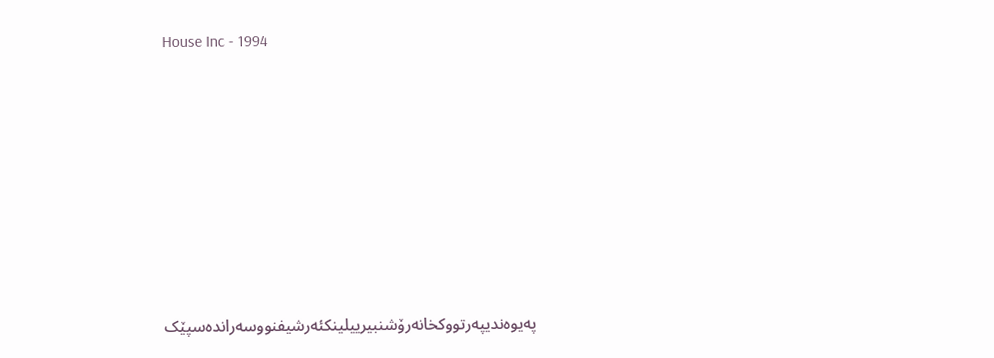House Inc - 1994











په‌یوه‌ندیپه‌رتووکخانه‌رۆشنبیرییلینکئه‌رشیفنووسه‌رانده‌سپێک